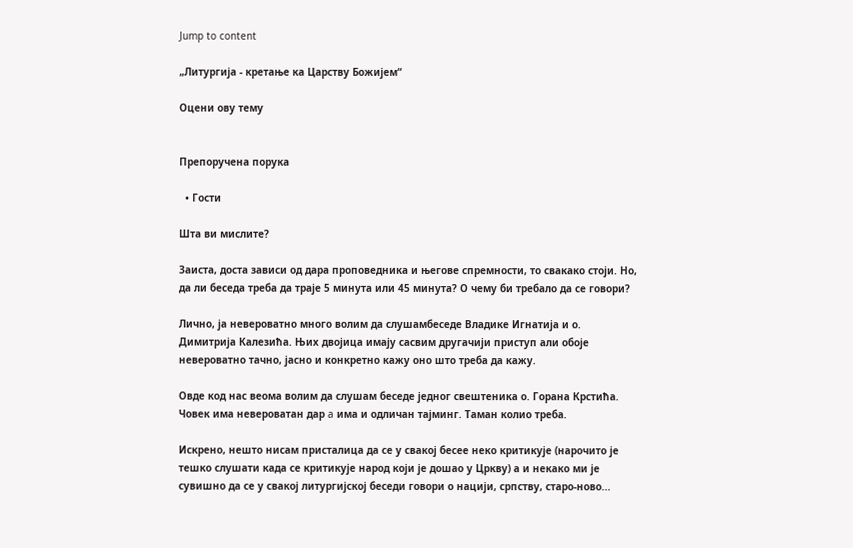Jump to content

„Литургија - кретање ка Царству Божијем“

Оцени ову тему


Препоручена порука

  • Гости

Шта ви мислите?

Заиста, доста зависи од дара проповедника и његове спремности, то свакако стоји. Но, да ли беседа треба да траје 5 минута или 45 минута? О чему би требало да се говори?

Лично, ја невероватно много волим да слушамбеседе Владике Игнатија и о. Димитрија Калезића. Њих двојица имају сасвим другачији приступ али обоје невероватно тачно, јасно и конкретно кажу оно што треба да кажу.

Овде код нас веома волим да слушам беседе једног свештеника о. Горана Крстића. Човек има невероватан дар a има и одличан тајминг. Таман колио треба.

Искрено, нешто нисам присталица да се у свакој бесее неко критикује (нарочито је тешко слушати када се критикује народ који је дошао у Цркву) а и некако ми је сувишно да се у свакој литургијској беседи говори о нацији, српству, старо-ново...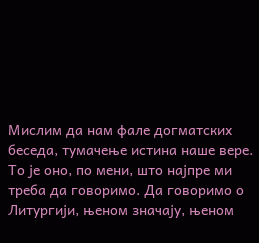Мислим да нам фале догматских беседа, тумачење истина наше вере. То је оно, по мени, што најпре ми треба да говоримо. Да говоримо о Литургији, њеном значају, њеном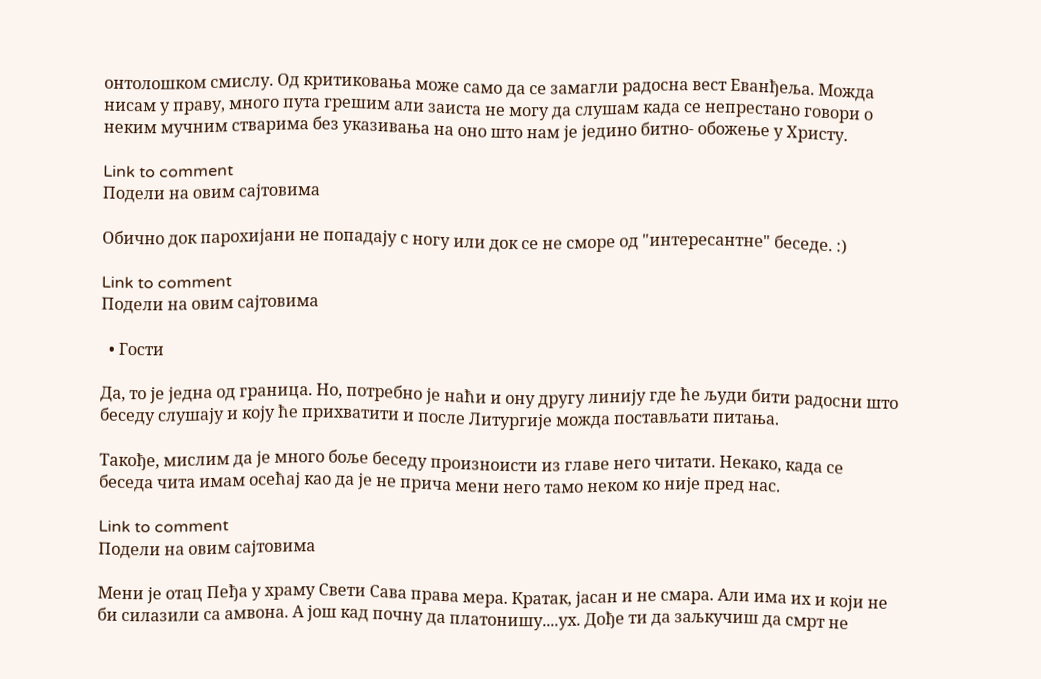онтолошком смислу. Од критиковања може само да се замагли радосна вест Еванђеља. Можда нисам у праву, много пута грешим али заиста не могу да слушам када се непрестано говори о неким мучним стварима без указивања на оно што нам је једино битно- обожење у Христу.

Link to comment
Подели на овим сајтовима

Обично док парохијани не попадају с ногу или док се не сморе од "интересантне" беседе. :)

Link to comment
Подели на овим сајтовима

  • Гости

Да, то је једна од граница. Но, потребно је наћи и ону другу линију где ће људи бити радосни што беседу слушају и коју ће прихватити и после Литургије можда постављати питања.

Такође, мислим да је много боље беседу произноисти из главе него читати. Некако, када се беседа чита имам осећај као да је не прича мени него тамо неком ко није пред нас.

Link to comment
Подели на овим сајтовима

Мени је отац Пеђа у храму Свети Сава права мера. Кратак, јасан и не смара. Али има их и који не би силазили са амвона. А још кад почну да платонишу....ух. Дође ти да заљкучиш да смрт не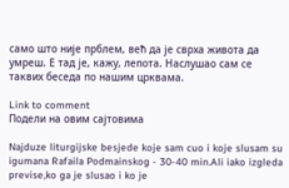само што није прблем, већ да је сврха живота да умреш. Е тад је, кажу, лепота. Наслушао сам се таквих беседа по нашим црквама.

Link to comment
Подели на овим сајтовима

Najduze liturgijske besjede koje sam cuo i koje slusam su igumana Rafaila Podmainskog - 30-40 min.Ali iako izgleda previse,ko ga je slusao i ko je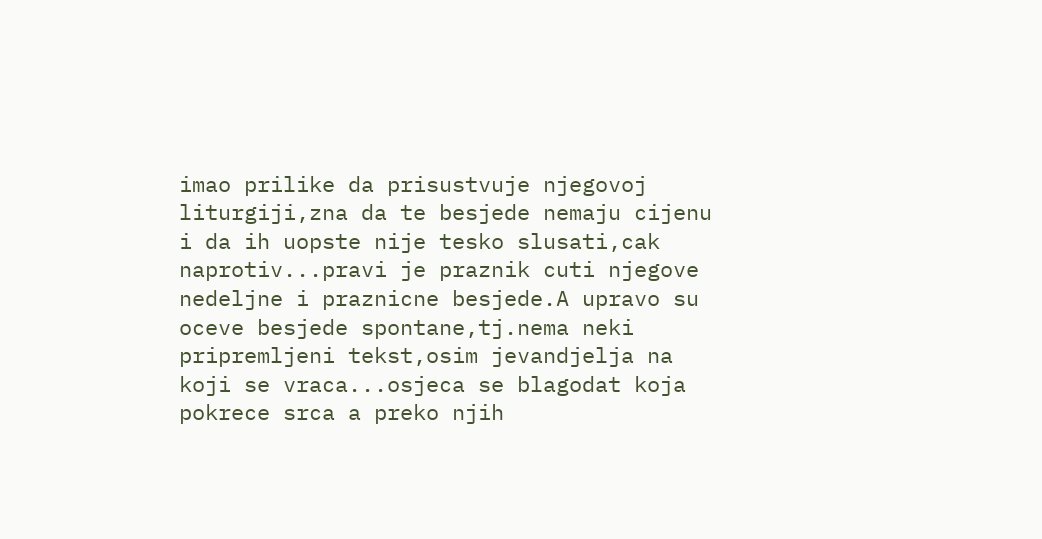imao prilike da prisustvuje njegovoj liturgiji,zna da te besjede nemaju cijenu i da ih uopste nije tesko slusati,cak naprotiv...pravi je praznik cuti njegove nedeljne i praznicne besjede.A upravo su oceve besjede spontane,tj.nema neki pripremljeni tekst,osim jevandjelja na koji se vraca...osjeca se blagodat koja pokrece srca a preko njih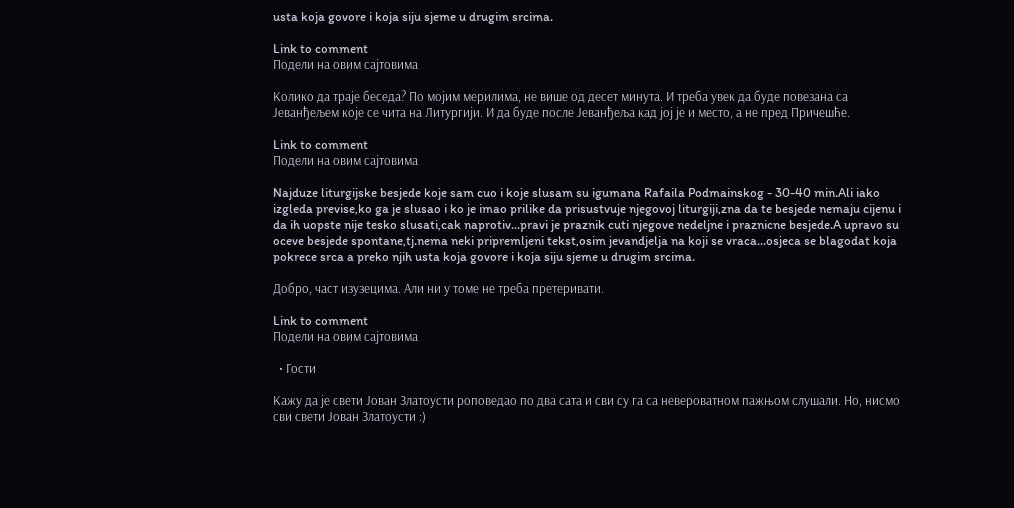usta koja govore i koja siju sjeme u drugim srcima.

Link to comment
Подели на овим сајтовима

Колико да траје беседа? По мојим мерилима, не више од десет минута. И треба увек да буде повезана са Јеванђељем које се чита на Литургији. И да буде после Јеванђеља кад јој је и место, а не пред Причешће.

Link to comment
Подели на овим сајтовима

Najduze liturgijske besjede koje sam cuo i koje slusam su igumana Rafaila Podmainskog - 30-40 min.Ali iako izgleda previse,ko ga je slusao i ko je imao prilike da prisustvuje njegovoj liturgiji,zna da te besjede nemaju cijenu i da ih uopste nije tesko slusati,cak naprotiv...pravi je praznik cuti njegove nedeljne i praznicne besjede.A upravo su oceve besjede spontane,tj.nema neki pripremljeni tekst,osim jevandjelja na koji se vraca...osjeca se blagodat koja pokrece srca a preko njih usta koja govore i koja siju sjeme u drugim srcima.

Добро, част изузецима. Али ни у томе не треба претеривати.

Link to comment
Подели на овим сајтовима

  • Гости

Кажу да је свети Јован Златоусти роповедао по два сата и сви су га са невероватном пажњом слушали. Но, нисмо сви свети Јован Златоусти :)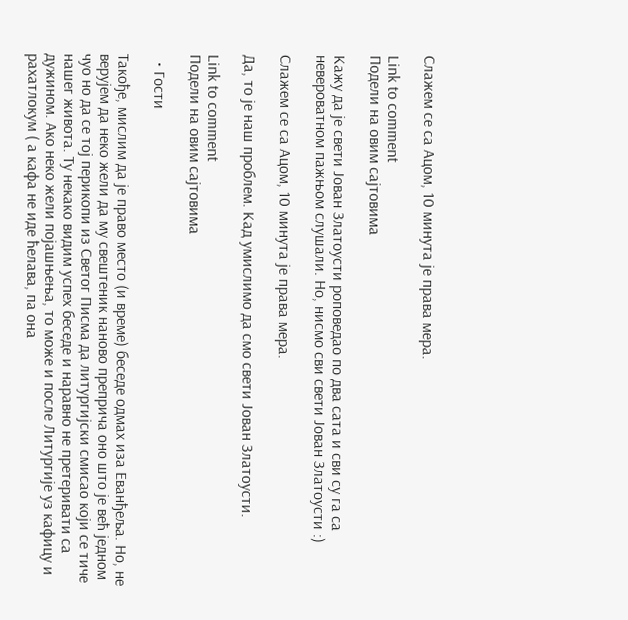Слажем се са Ацом, 10 минута је права мера.

Link to comment
Подели на овим сајтовима

Кажу да је свети Јован Златоусти роповедао по два сата и сви су га са невероватном пажњом слушали. Но, нисмо сви свети Јован Златоусти :)

Слажем се са Ацом, 10 минута је права мера.

Да, то је наш проблем. Кад умислимо да смо свети Јован Златоусти.

Link to comment
Подели на овим сајтовима

  • Гости

Такође, мислим да је право место (и време) беседе одмах иза Еванђеља. Но, не верујем да неко жели да му свештеник наново преприча оно што је већ једном чуо но да се тој перикопи из Светог Писма да литургијски смисао који се тиче нашег живота. Ту некако видим успех беседе и наравно не претеривати са дужином. Ако неко жели појашњења, то може и после Литургије уз кафицу и рахатлокум ( а кафа не иде ћелава, па она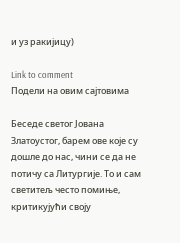и уз ракијицу)

Link to comment
Подели на овим сајтовима

Беседе светог Јована Златоустог, барем ове које су дошле до нас, чини се да не потичу са Литургије. То и сам светитељ често помиње, критикујући своју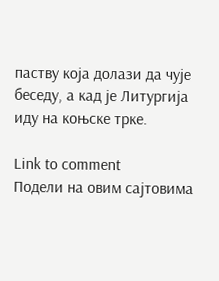паству која долази да чује беседу, а кад је Литургија иду на коњске трке.

Link to comment
Подели на овим сајтовима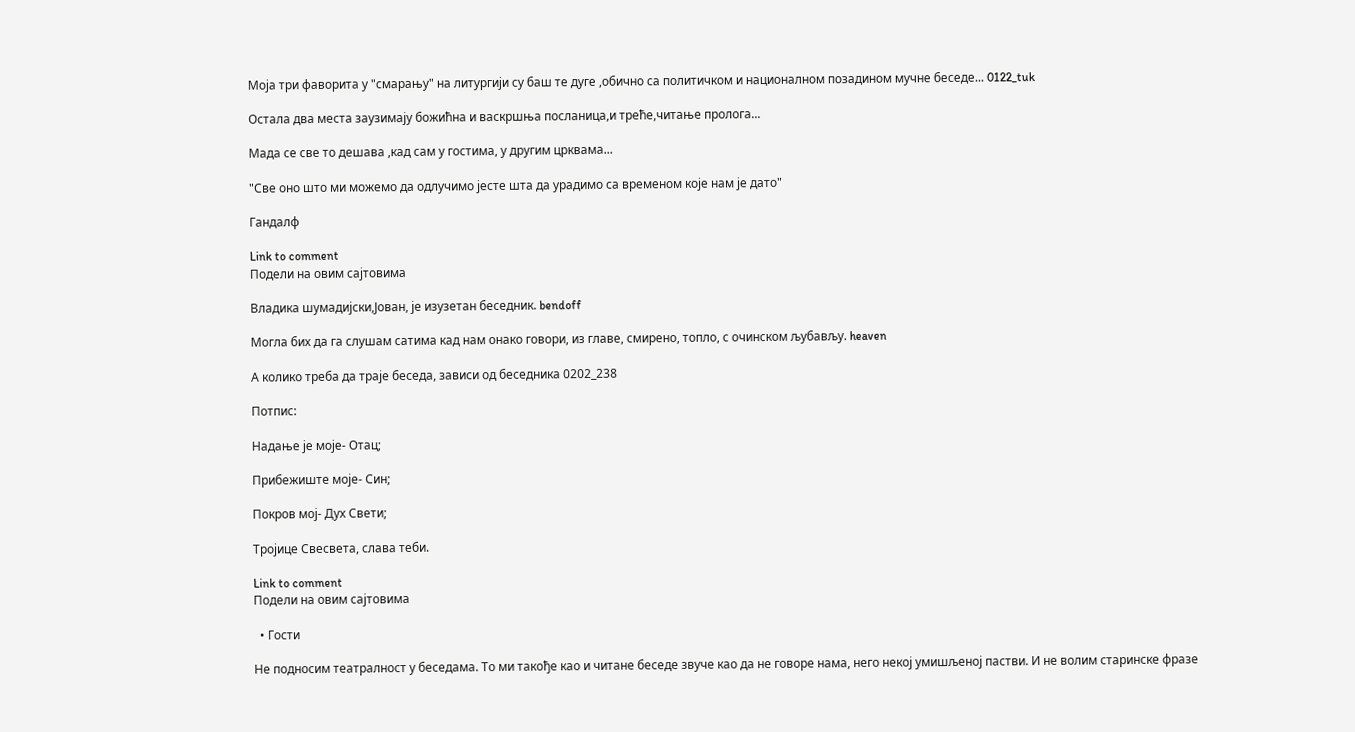Моја три фаворита у "смарању" на литургији су баш те дуге ,обично са политичком и националном позадином мучне беседе... 0122_tuk

Остала два места заузимају божићна и васкршња посланица,и треће,читање пролога...

Мада се све то дешава ,кад сам у гостима, у другим црквама...

"Све оно што ми можемо да одлучимо јесте шта да урадимо са временом које нам је дато"

Гандалф

Link to comment
Подели на овим сајтовима

Владика шумадијски,Јован, је изузетан беседник. bendoff

Могла бих да га слушам сатима кад нам онако говори, из главе, смирено, топло, с очинском љубављу. heaven

А колико треба да траје беседа, зависи од беседника 0202_238

Потпис:

Надање је моје- Отац;

Прибежиште моје- Син;

Покров мој- Дух Свети;

Тројице Свесвета, слава теби.

Link to comment
Подели на овим сајтовима

  • Гости

Не подносим театралност у беседама. То ми такође као и читане беседе звуче као да не говоре нама, него некој умишљеној пастви. И не волим старинске фразе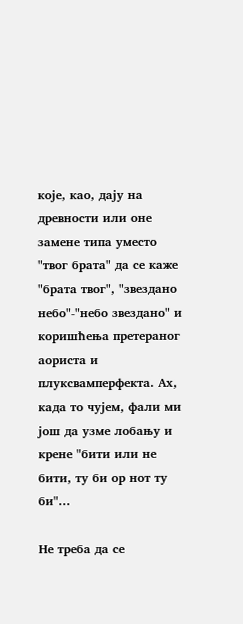које, као, дају на древности или оне замене типа уместо "твог брата" да се каже "брата твог", "звездано небо"-"небо звездано" и коришћења претераног аориста и плуксвамперфекта. Ах, када то чујем, фали ми још да узме лобању и крене "бити или не бити, ту би ор нот ту би"...

Не треба да се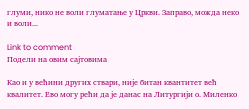глуми, нико не воли глуматање у Цркви. Заправо, можда неко и воли...

Link to comment
Подели на овим сајтовима

Као и у већини других ствари, није битан квантитет већ квалитет. Ево могу рећи да је данас на Литургији о. Миленко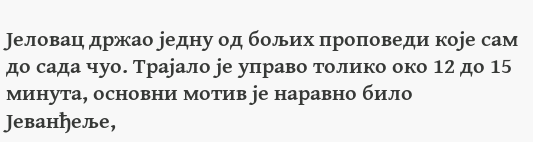Јеловац држао једну од бољих проповеди које сам до сада чуо. Трајало је управо толико око 12 до 15 минута, основни мотив је наравно било Јеванђеље,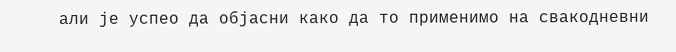али је успео да објасни како да то применимо на свакодневни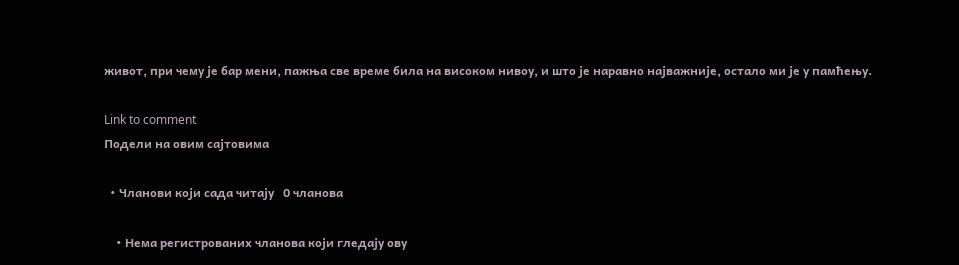живот, при чему је бар мени, пажња све време била на високом нивоу, и што је наравно најважније, остало ми је у памћењу.

Link to comment
Подели на овим сајтовима

  • Чланови који сада читају   0 чланова

    • Нема регистрованих чланова који гледају ову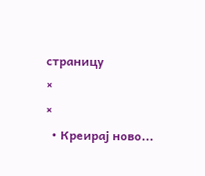страницу
×
×
  • Креирај ново...